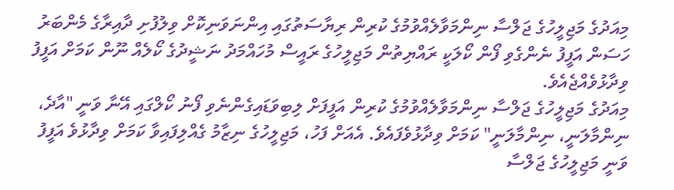މިއަދުގެ މަޖިލީހުގެ ޖަލްސާ ނިންމަވާލެއްވުމުގެ ކުރިން ރިޔާސަތުގައި އިންނަވަނިކޮށް ވިލުފުށި ދާއިރާގެ މެންބަރު ހަސަން އަފީފު ނެންގެވި ފޯން ކޯލަކީ ރައްޔިތުން މަޖިލީހުގެ ރައީސް މުހައްމަދު ނަޝީދުގެ ކޯލެއް ނޫން ކަމަށް އަފީފު ވިދާޅުވެއްޖެއެވެ.
މިއަދުގެ މަޖިލީހުގެ ޖަލްސާ ނިންމަވާލެއްވުމުގެ ކުރިން އަފީފަށް ލިބިވަޑައިގެންނެވި ފޯނު ކޯލްގައި އޭނާ ވަނީ "އާދެ، ނިންމާލަނީ، ނިންމާލަނީ" ކަމަށް ވިދާޅުވެފައެވެ. އެއަށް ފަހު، މަޖިލީހުގެ ނިޒާމު ގެއްލިފައިވާ ކަމަށް ވިދާޅުވެ އަފީފު ވަނީ މަޖިލީހުގެ ޖަލްސާ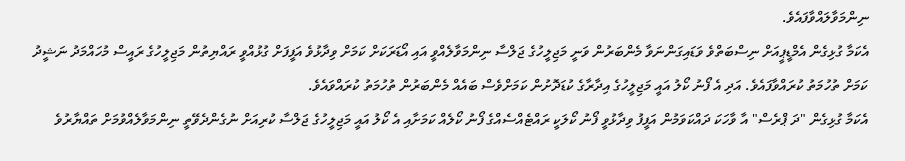ނިންމަވާލައްވާފައެވެ.
އެކަމާ ގުޅިގެން އެމްޑީޕީއަށް ނިސްބަތްވެ ވަޑައިގަންނަވާ މެންބަރުން ވަނީ މަޖިލީހުގެ ޖަލްސާ ނިންމަވާލެއްވީ އައި އޯޑަރަކަށް ކަމަށް ވިދާޅުވެ އަފީފަށް ގުޅުއްވީ ރައްޔިތުން މަޖިލީހުގެ ރައީސް މުހައްމަދު ނަޝީދު ކަމަށް ތުހުމަތު ކުރައްވާފައެވެ. އަދި އެ ފޯނު ކޯލު އައީ މަޖިލީހުގެ އިދާރާގެ ކުޑަދޮށުން ކަމަށްވެސް ބައެއް މެންބަރުން ތުހުމަތު ކުރައްވައެވެ.
އެކަމާ ގުޅިގެން "ދަ ޕްރެސް" އާ ވާހަކަ ދައްކަވަމުން އަފީފު ވިދާޅުވީ ފޯނު ކޯލަކީ ރައްޓެއްސެއްގެ ފޯނު ކޯލެއް ކަމަށާއި އެ ކޯލު އައީ މަޖިލީހުގެ ޖަލްސާ ކުރިއަށް ނުގެންދެވޭތީ ނިންމަވާލެއްވުމަށް ތައްޔާރުވެ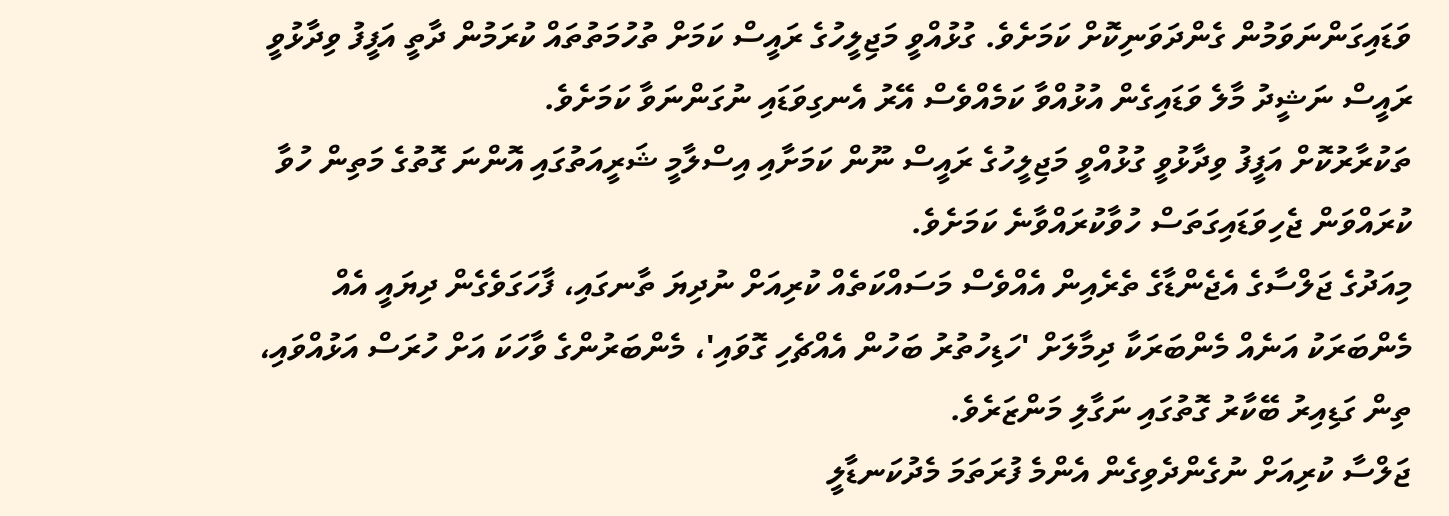ވަޑައިގަންނަވަމުން ގެންދަވަނިކޮށް ކަމަށެވެ. ގުޅުއްވީ މަޖިލީހުގެ ރައީސް ކަމަށް ތުހުމަތުތައް ކުރަމުން ދާތީ އަފީފު ވިދާޅުވީ ރައީސް ނަޝީދު މާލެ ވަޑައިގެން އުޅުއްވާ ކަމެއްވެސް އޭރު އެނގިވަޑައި ނުގަންނަވާ ކަމަށެވެ.
ތަކުރާރުކޮށް އަފީފު ވިދާޅުވީ ގުޅުއްވީ މަޖިލީހުގެ ރައީސް ނޫން ކަމަށާއި އިސްލާމީ ޝަރީއަތުގައި އޮންނަ ގޮތުގެ މަތިން ހުވާ ކުރައްވަން ޖެހިވަޑައިގަތަސް ހުވާކުރައްވާނެ ކަމަށެވެ.
މިއަދުގެ ޖަލްސާގެ އެޖެންޑާގެ ތެރެއިން އެއްވެސް މަސައްކަތެއް ކުރިއަށް ނުދިޔަ ތާނގައި، ފާހަގަވެގެން ދިޔައީ އެއް މެންބަރަކު އަނެއް މެންބަރަކާ ދިމާލަށް 'ހަޑިހުތުރު ބަހުން އެއްޗެހި ގޮވައި'، މެންބަރުންގެ ވާހަކަ އަށް ހުރަސް އަޅުއްވައި، ތިން ގަޑިއިރު ބޭކާރު ގޮތުގައި ނަގާލި މަންޒަރެވެ.
ޖަލްސާ ކުރިއަށް ނުގެންދެވިގެން އެންމެ ފުރަތަމަ މެދުކަނޑާލީ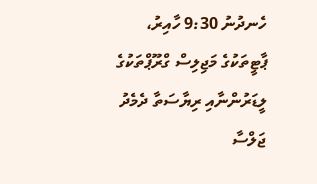ހެނދުނު 9:30 ހާއިރު، ޕާޓީތަކުގެ މަޖިލިސް ގްރޫޕްތަކުގެ ލީޑަރުންނާއި ރިޔާސަތާ ދެމެދު ޖަލްސާ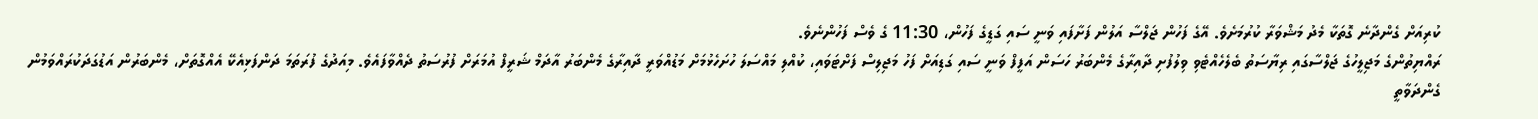ކުރިއަށް ގެންދާނެ ގޮތަކާ މެދު މަޝްވަރާ ކުރުމަށެވެ. އޭގެ ފަހުން ޖަލްސާ އަލުން ފަށާފައި ވަނީ ސައި ގަޑީގެ ފަހުން، 11:30 ގެ ވެސް ފަހުންނެވެ.
ރައްޔިތުންގެ މަޖިލީހުގެ ޖަލްސާގައި ރިޔާސަތު ބެލެހެއްޓެވި ވިލުފުށި ދާއިރާގެ މެންބަރު ހަސަން އަފީފް ވަނީ ސައި ގަޑިއަށް ފަހު މަޖިލިސް ފަށްޓަވައި، ކުއްލި މައްސަލަ ހުށަހެޅުމަށް މަޑުއްވަރީ ދާއިރާގެ މެންބަރު އާދަމް ޝަރީފް އުމަރަށް ފުރުސަތު ދެއްވާފައެވެ. މިއަދުގެ ފުރަތަމަ ދަންފަޅިއެކޭ އެއްގޮތަށް، މެންބަރުން އަޑުގަދަކުރައްވަމުން ގެންދަވާތީ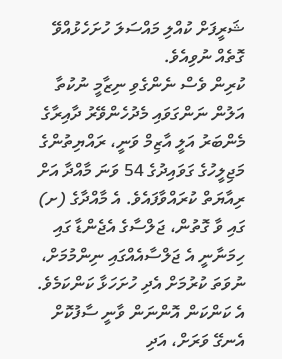ޝަރީފަށް ކުއްލި މައްސަލަ ހުށަހެޅުއްވޭ ގޮތެއް ނުވިއެވެ.
ކުރިން ވެސް ނެންގެވި ނިޒާމީ ނުކުތާ އަލުން ނަންގަވައި މެދުހެންވޭރު ދާއިރާގެ މެންބަރު އަލީ އާޒިމް ވަނީ، ރައްޔިތުންގެ މަޖިލީހުގެ ގަވައިދުގެ 54 ވަނަ މާއްދާ އަށް ރިއާޔަތް ކުރައްވާފައެވެ. އެ މާއްދާގެ (ށ) ގައި ވާ ގޮތުން، ޖަލްސާގެ އެޖެންޑާ ގައި ހިމަނާނީ އެ ޖަލްސާއެއްގައި ނިންމުމަށް، ނުވަތަ ކުރުމަށް އެދި ހުށަހަޅާ ކަންކަމެވެ. އެ ކަންކަން އޮންނަން ވާނީ ސާފުކޮށް އެނގޭ ވަރަށް، އަދި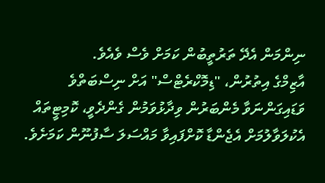ނިންމަން އެދޭ ތަރުތީބުން ކަމަށް ވެސް ވެއެވެ.
އާޒިމްގެ އިތުރުން، "ޑިމޮކްރެޓްސް" އަށް ނިސްބަތްވެ ވަޑައިގަންނަވާ މެންބަރުން ވިދާޅުވަމުން ގެންދެވީ، ކޮމިޓީތައް އެކުލަވާލުމަށް އެޖެންޑާ ކޮށްފައިވާ މައްސަލަ ސާފުނޫން ކަމަށެވެ.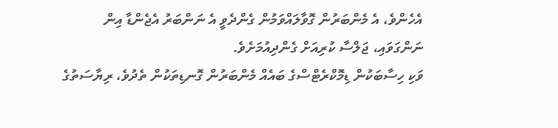އެހެންވެ، އެ މެންބަރުން ގޮވާލައްވަމުން ގެންދެވީ އެ ނަންބަރު އެޖެންޑާ އިން ނަންގަވައި، ޖަލްސާ ކުރިއަށް ގެންދިއުމަށެވެ.
ވަކި ހިސާބަކުން ޑިމޮކްރެޓްސްގެ ބައެއް މެންބަރުން ގޮނޑިތަކުން ތެދުވެ، ރިޔާސަތުގެ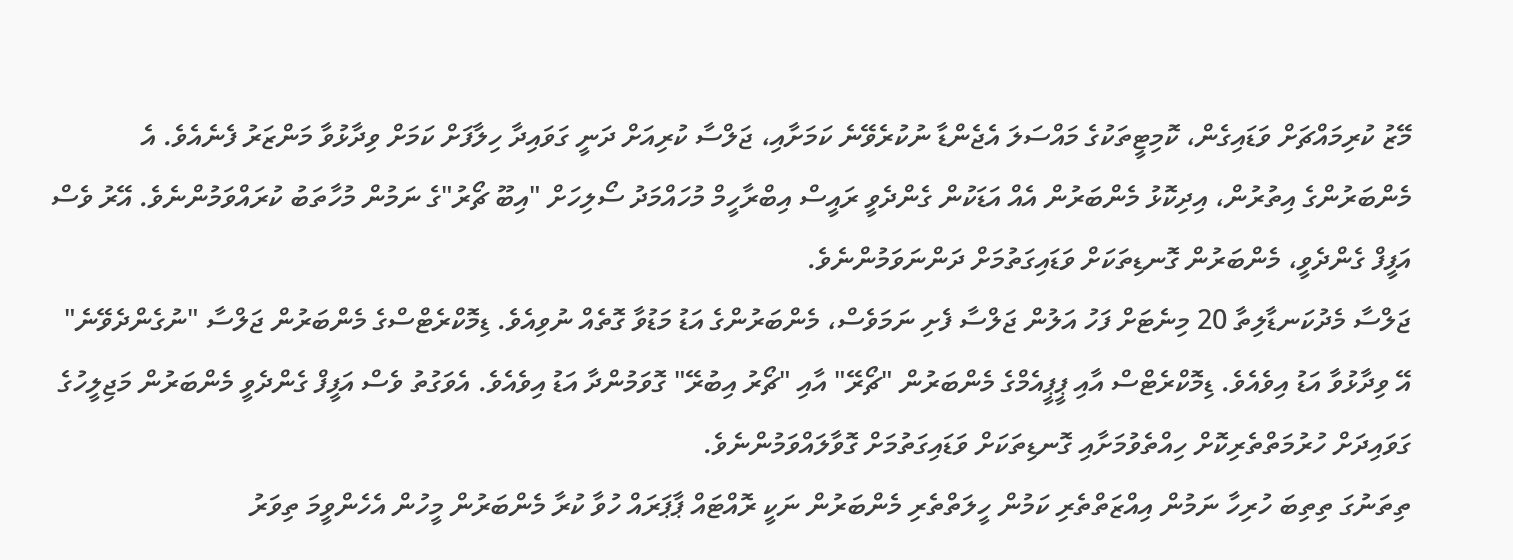މޭޒު ކުރިމައްޗަށް ވަޑައިގެން، ކޮމިޓީތަކުގެ މައްސަލަ އެޖެންޑާ ނުކުރެވޭނެ ކަމަށާއި، ޖަލްސާ ކުރިއަށް ދަނީ ގަވައިދާ ހިލާފަށް ކަމަށް ވިދާޅުވާ މަންޒަރު ފެނެއެވެ. އެ މެންބަރުންގެ އިތުރުން، އިދިކޮޅު މެންބަރުން އެއް އަޑަކުން ގެންދެވީ ރައީސް އިބްރާހީމް މުހައްމަދު ސޯލިހަށް "އިބޫ ޗޯރު"ގެ ނަމުން މުހާތަބު ކުރައްވަމުންނެވެ. އޭރު ވެސް އަފީފް ގެންދެވީ، މެންބަރުން ގޮނޑިތަކަށް ވަޑައިގަތުމަށް ދަންނަވަމުންނެވެ.
ޖަލްސާ މެދުކަނޑާލިތާ 20 މިނެޓަށް ފަހު އަލުން ޖަލްސާ ފެށި ނަމަވެސް، މެންބަރުންގެ އަޑު މަޑުވާ ގޮތެއް ނުވިއެވެ. ޑިމޮކްރެޓްސްގެ މެންބަރުން ޖަލްސާ "ނުގެންދެވޭނެ" އޭ ވިދާޅުވާ އަޑު އިވެއެވެ. ޑިމޮކްރެޓްސް އާއި ޕީޕީއެމްގެ މެންބަރުން "ޗޯރޭ" އާއި "ޗޯރު އިބުރޭ" ގޮވަމުންދާ އަޑު އިވެއެވެ. އެވަގުތު ވެސް އަފީފް ގެންދެވީ މެންބަރުން މަޖިލީހުގެ ގަވައިދަށް ހުރުމަތްތެރިކޮށް ހިއްތެވުމަށާއި ގޮނޑިތަކަށް ވަޑައިގަތުމަށް ގޮވާލައްވަމުންނެވެ.
ތިތަނުގަ ތިތިބަ ހުރިހާ ނަމުން އިއްޒަތްތެރި ކަމުން ހީލަތްތެރި މެންބަރުން ނަކީ ރޮއްޓައް ޕާޕަރައް ހުވާ ކުރާ މެންބަރުން މީހުން އެހެންވީމަ ތިވަރު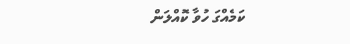ކަމެއްގަ ހުވާ ކޮއްލަން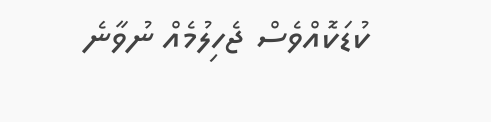ކުޑަކޮއްވެސް ޖެހިލުމެއް ނުވާނެ